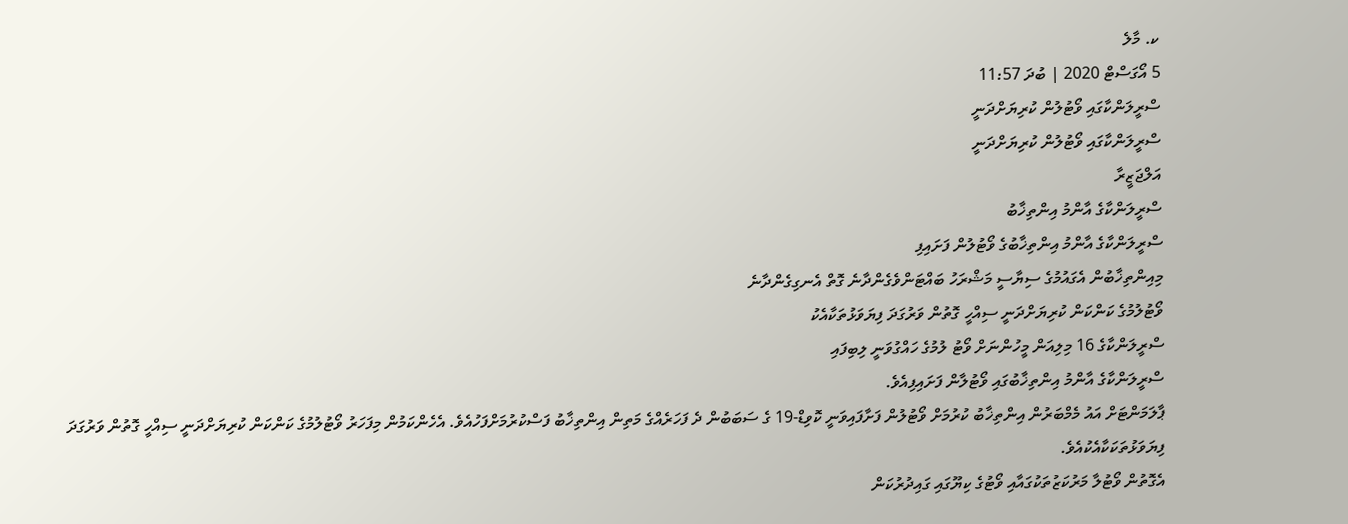ކ. މާލެ
5 އޯގަސްޓް 2020 | ބުދަ 11:57
ސްރީލަންކާގައި ވޯޓުލުން ކުރިޔަށްދަނީ
ސްރީލަންކާގައި ވޯޓުލުން ކުރިޔަށްދަނީ
އަލްޖަޒީރާ
ސްރީލަންކާގެ އާންމު އިންތިޚާބު
ސްރީލަންކާގެ އާންމު އިންތިޚާބުގެ ވޯޓުލުން ފަށައިފި
މިއިންތިޚާބުން އެގައުމުގެ ސިޔާސީ މަޝްރަހު ބައްޓަންވެގެންދާނެ ގޮތް އެނގިގެންދާނެ
ވޯޓުލުމުގެ ކަންކަން ކުރިޔަށްދަނީ ސިއްހީ ގޮތުން ވަރުގަދަ ފިޔަވަޅުތަކާއެކު
ސްރީލަންކާގެ 16 މިލިއަން މީހުންނަށް ވޯޓު ލުމުގެ ހައްގުވަނީ ލިބިފައި
ސްރީލަންކާގެ އާންމު އިންތިޚާބުގައި ވޯޓުލާން ފަށައިފިއެވެ.
ޕާލަމަންޓަށް އައު މެމްބަރުން އިންތިޚާބު ކުރުމަށް ވޯޓުލުން ފަށާފައިވަނީ ކޮވިޑް-19 ގެ ސަބަބުން ދެ ފަހަރެއްގެ މަތިން އިންތިޚާބު ފަސްކުރުމަށްފަހުއެވެ. އެހެންކަމުން މިފަހަރު ވޯޓުލުމުގެ ކަންކަން ކުރިޔަށްދަނީ ސިއްހީ ގޮތުން ވަރުގަދަ ފިޔަވަޅުތަކަކާއެކުއެވެ.
އެގޮތުން ވޯޓުލާ މަރުކަޒުތަކުގައާއި ވޯޓުގެ ކިޔޫގައި ގައިދުރުކަން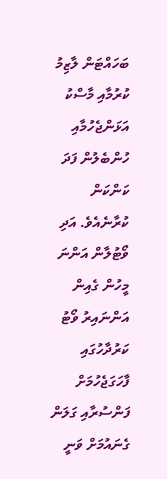ބަހައްޓަން ލާޒިމު ކުރުމާއި މާސްކު އަޅަންޖެހުމާއި ހުންބެލުން ފަދަ ކަންކަން ކުރާނެއެވެ. އަދި ވޯޓުލާން އަންނަ މީހުން ގެއިން އަންނައިރު ވޯޓު ކަރުދާހުގައި ފާހަގަޖެހުމަށް ފަންސުރާއި ގަލަން ގެނައުމަށް ވަނީ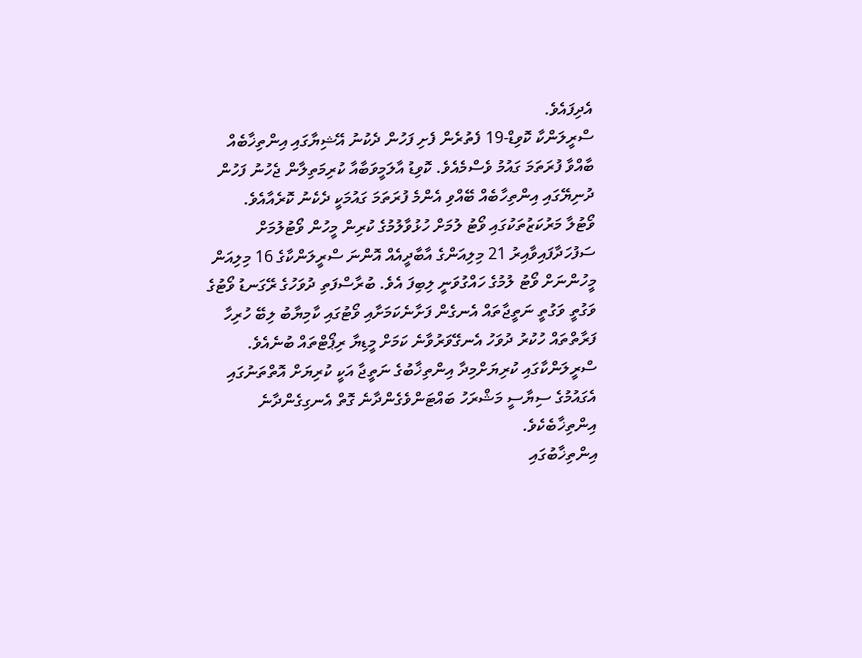އެދިފައެވެ.
ސްރީލަންކާ ކޮވިޑް-19 ފެތުރެން ފެށި ފަހުން ދެކުނު އޭޝިޔާގައި އިންތިޚާބެއް ބާއްވާ ފުރަތަމަ ގައުމު ވެސްމެއެވެ. ކޮވިޑު އާލަމީވަބާއާ ކުރިމަތިލާން ޖެހުނު ފަހުން ދުނިޔޭގައި އިންތިހާބެއް ބޭއްވި އެންމެ ފުރަތަމަ ގައުމަކީ ދެކެނު ކޮރެއާއެވެ.
ވޯޓުލާ މަރުކަޒުތަކުގައި ވޯޓު ލުމަށް ހުޅުވާލުމުގެ ކުރިން މީހުން ވޯޓުލުމަށް ސަފުހަދާފައިވާއިރު 21 މިލިއަންގެ އާބާދީއެއް އޮންނަ ސްރީލަންކާގެ 16 މިލިއަން މީހުންނަށް ވޯޓު ލުމުގެ ހައްގުވަނީ ލިބިފަ އެވެ. ބުރާސްފަތި ދުވަހުގެ ރޭގަނޑު ވޯޓުގެ ވަގުތީ ވަގުތީ ނަތީޖާތައް އެނގެން ފަށާނެކަމަށާއި ވޯޓުގައި ކާމިޔާބު ލިބޭ ހުރިހާ ފަރާތްތައް ހުކުރު ދުވަހު އެނގޭވަރުވާނެ ކަމަށް މީޑިޔާ ރިޕޯޓްތައް ބުނެއެވެ.
ސްރީލަންކާގައި ކުރިޔަށްމިދާ އިންތިޚާބުގެ ނަތީޖާ އަކީ ކުރިޔަށް އޮތްތަނުގައި އެގައުމުގެ ސިޔާސީ މަޝްރަހު ބައްޓަންވެގެންދާނެ ގޮތް އެނގިގެންދާނެ އިންތިޚާބެކެވެ.
އިންތިޚާބުގައި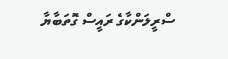ސްރީލަންކާގެ ރައީސް ގޮތަބާޔާ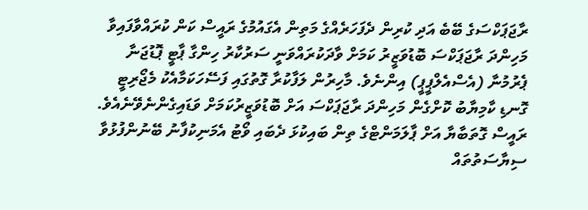ރާޖަޕަކްސަގެ ބޭބެ އަދި ކުރިން ދެފަހަރެއްގެ މަތިން އެގައުމުގެ ރައީސް ކަން ކުރައްވާފައިވާ މަހިންދަ ރާޖަޕަކްސަ ބޮޑުވަޒީރު ކަމަށް ވާދަކުރައްވަނީ ސަރުކާރު ހިންގާ ޕާޓީ ޕޮޑުޖަނާ ޕެރުމުނާ (އެސްއެލްޕީޕީ) އިންނެވެ. މާހިރުން ލަފާކުރާ ގޮތުގައި ފަސޭހަކަމާއެކު މެޖޯރިޓީ ގޮނޑި ކާމިޔާބު ކޮށްގެން މަހިންދަ ރާޖަޕަކްސަ އަށް ބޮޑުވަޒީރުކަމަށް ވަޑައިގެންނެވޭނެއެވެ.
ރައީސް ގޮތަބާޔާ އަށް ޕާލަމަންޓްގެ ތިން ބައިކުޅަ ދެބައި ވޯޓު އެމަނިކުފާނު ބޭނުންފުޅުވާ ސިޔާސަތުތައް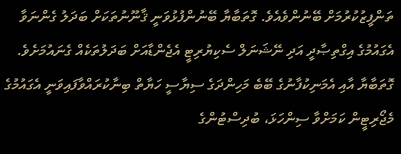ތަންފީޒުކުރުމަށް ބޭނުންވެއެވެ. ގޮތަބާޔާ ބޭނުންފުޅުވަނީ ޤާނޫނުތަކަށް ބަދަލު ގެންނަވާ އެގައުމުގެ އިގްތިޞާދީ އަދި ނޭޝަނަލް ސެކިޔުރިޓީ އެޖެންޑާއަށް ބަދަލުތަކެއް ގެނައުމަށެވެ.
ގޮތަބާޔާ އާއި އެމަނިކުފާނުގެ ބޭބެ މަހިންދަގެ ސިޔާސީ ހަޔާތް ބިނާކުރައްވާފައިވަނީ އެގައުމުގެ މެޖޯރިޓީން ކަމަށްވާ ސިންހަޅަ، ބުދިސްޓުންގެ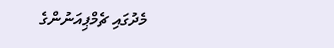މެދުގައި ޗެމްޕިއަނުންގެ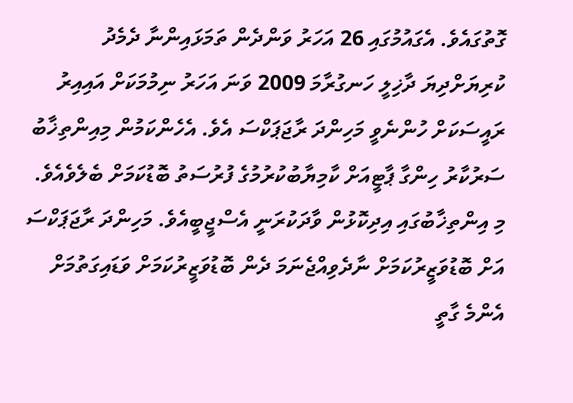ގޮތުގައެވެ. އެގައުމުގައި 26 އަހަރު ވަންދެން ތަމަޅައިންނާ ދެމެދު ކުރިޔަށްދިޔަ ދާޚިލީ ހަނގުރާމަ 2009 ވަނަ އަހަރު ނިމުމަކަށް އައިއިރު ރައީސަކަށް ހުންނެވީ މަހިންދަ ރާޖަޕަކްސަ އެވެ. އެހެންކަމުން މިއިންތިޚާބު ސަރުކާރު ހިންގާ ޕާޓީއަށް ކާމިޔާބުކުރުމުގެ ފުރުސަތު ބޮޑުކަމަށް ބެލެވެއެވެ.
މި އިންތިޚާބުގައި އިދިކޮޅުން ވާދަކުރަނީ އެސްޖީބީއެވެ. މަހިންދަ ރާޖަޕަކްސަ އަށް ބޮޑުވަޒީރުކަމަށް ނާދެވިއްޖެނަމަ ދެން ބޮޑުވަޒީރުކަމަށް ވަޑައިގަތުމަށް އެންމެ ގާތީ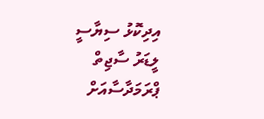އިދިކޮޅު ސިޔާސީ ލީޑަރު ސާޖިތް ޕްރަމަދާސާއަށް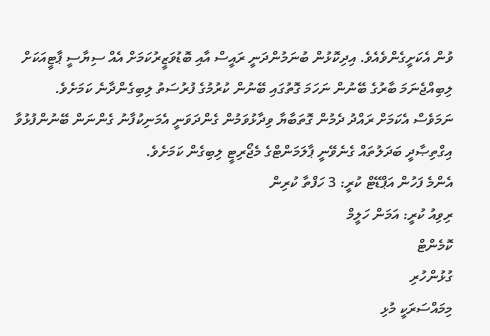ވުން އެކަށީގެންވެއެވެ. އިދިކޮޅުން ބުނަމުންދަނީ ރައީސް އާއި ބޮޑުވަޒީރުކަމަށް އެއް ސިޔާސީ ޕާޓީއަކަށް ލިބިއްޖެނަމަ ބާރުގެ ބޭނުން ނަހަމަ ގޮތުގައި ބޭނުން ކުރުމުގެ ފުރުސަތު ލިބިގެންދާނެ ކަމަށެވެ.
ނަމަވެސް އެކަމަށް ރައްދު ދެމުން ގޮތަބާޔާ ވިދާޅުވަމުން ގެންދަވަނީ އެމަނިކުފާނު ގެންނަން ބޭނުންފުޅުވާ އިގްތިޞާދީ ބަދަލުތައް ގެނެވޭނީ ޕާލަމަންޓްގެ މެޖޯރިޓީ ލިބިގެން ކަމަށެވެ.
އެންމެ ފަހުން އަޕްޑޭޓް ކުރީ: 3 ހަފްތާ ކުރިން
ރިވިއު ކުރީ: އަމަން ހަލީމް
ކޮމެންޓް
ގުޅުންހުރި
މިމައްސަރަކީ މުޅި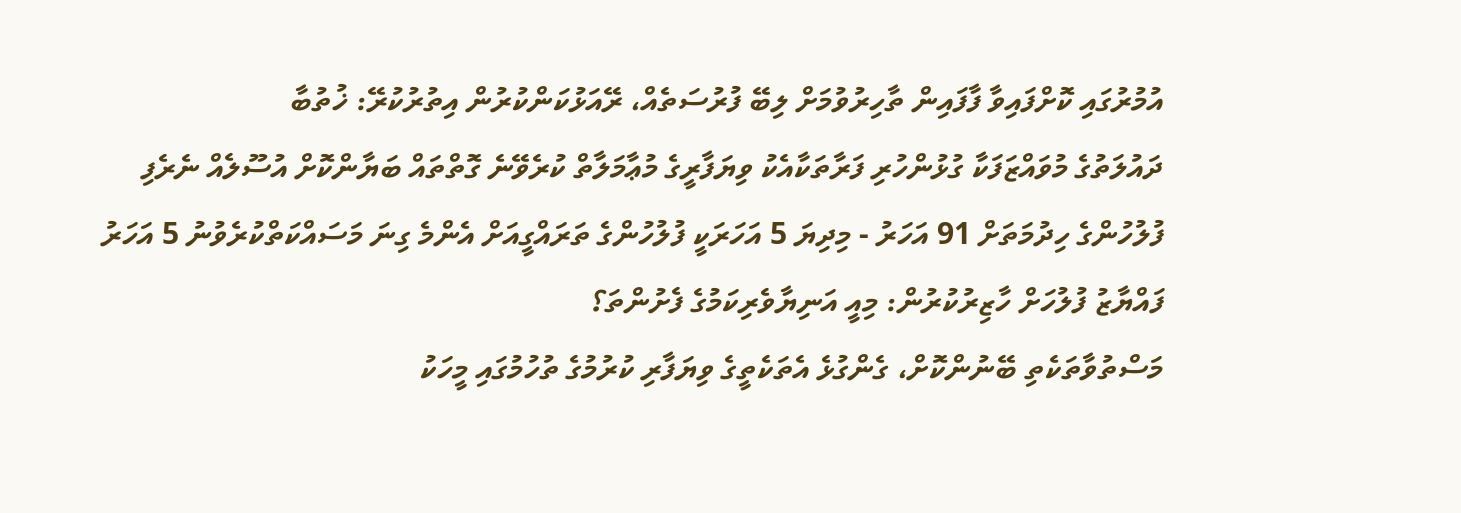އުމުރުގައި ކޮށްފައިވާ ފާފައިން ތާހިރުވުމަށް ލިބޭ ފުރުސަތެއް، ރޭއަޅުކަންކުރުން އިތުރުކުރޭ: ޚުތުބާ
ދައުލަތުގެ މުވައްޒަފަކާ ގުޅުންހުރި ފަރާތަކާއެކު ވިޔަފާރީގެ މުޢާމަލާތް ކުރެވޭނެ ގޮތްތައް ބަޔާންކޮށް އުސޫލެއް ނެރެފި
ފުލުހުންގެ ހިދުމަތަށް 91 އަހަރު - މިދިޔަ 5 އަހަރަކީ ފުލުހުންގެ ތަރައްގީއަށް އެންމެ ގިނަ މަސައްކަތްކުރެވުނު 5 އަހަރު
ފައްޔާޒު ފުލުހަށް ހާޒިރުކުރުން: މިއީ އަނިޔާވެރިކަމުގެ ފެށުންތަ؟
މަސްތުވާތަކެތި ބޭނުންކޮށް، ގެންގުޅެ އެތަކެތީގެ ވިޔަފާރި ކުރުމުގެ ތުހުމުގައި މީހަކު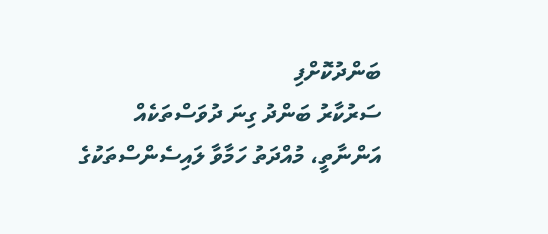ބަންދުކޮށްފި
ސަރުކާރު ބަންދު ގިނަ ދުވަސްތަކެއް އަންނާތީ، މުއްދަތު ހަމާވާ ލައިސެންސްތަކުގެ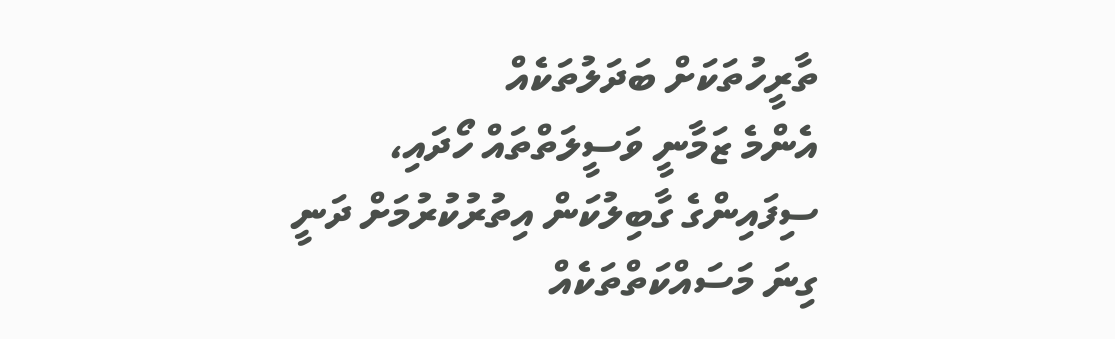ތާރީހުތަކަށް ބަދަލުތަކެއް
އެންމެ ޒަމާނީ ވަސީލަތްތައް ހޯދައި، ސިފައިންގެ ގާބިލުކަން އިތުރުކުރުމަށް ދަނީ ގިނަ މަސައްކަތްތަކެއް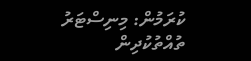ކުރަމުން: މިނިސްޓަރު
ތުއްތުކުދިން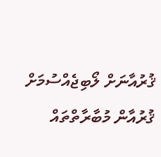ޤުރުއާނަށް ލޯބިޖެއްސުމަށް ޤުރުއާން މުބާރާތްތައް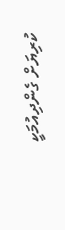ކުރިޔަށް ގެންދިއުމަކީ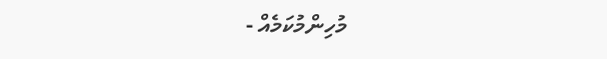މުހިންމުކަމެއް -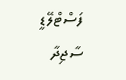ފަސްޓްލޭޑީ ސާޖިދާ